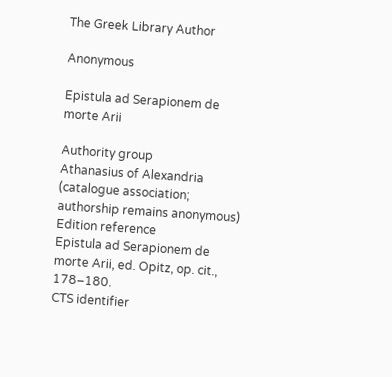The Greek Library Author

Anonymous

Epistula ad Serapionem de morte Arii

Authority group
Athanasius of Alexandria (catalogue association; authorship remains anonymous)
Edition reference
Epistula ad Serapionem de morte Arii, ed. Opitz, op. cit., 178–180.
CTS identifier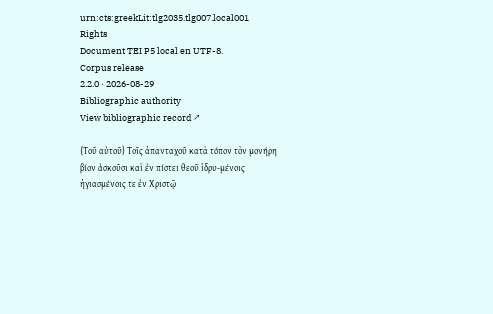urn:cts:greekLit:tlg2035.tlg007.local001
Rights
Document TEI P5 local en UTF-8.
Corpus release
2.2.0 · 2026-08-29
Bibliographic authority
View bibliographic record ↗

{Τοῦ αὐτοῦ} Τοῖς ἁπανταχοῦ κατὰ τόπον τὸν μονήρη βίον ἀσκοῦσι καὶ ἐν πίστει θεοῦ ἱδρυ-μένοις ἡγιασμένοις τε ἐν Χριστῷ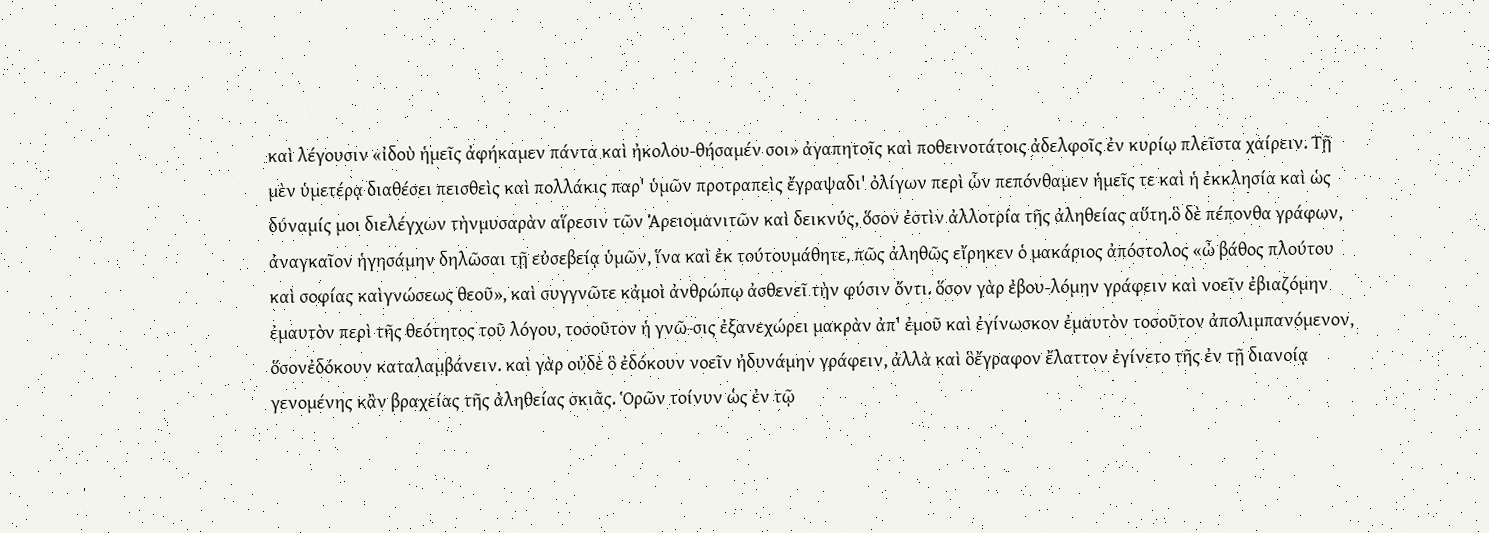καὶ λέγουσιν «ἰδοὺ ἡμεῖς ἀφήκαμεν πάντα καὶ ἠκολου-θήσαμέν σοι» ἀγαπητοῖς καὶ ποθεινοτάτοις ἀδελφοῖς ἐν κυρίῳ πλεῖστα χαίρειν. Τῇ μὲν ὑμετέρᾳ διαθέσει πεισθεὶς καὶ πολλάκις παρ' ὑμῶν προτραπεὶς ἔγραψαδι' ὀλίγων περὶ ὧν πεπόνθαμεν ἡμεῖς τε καὶ ἡ ἐκκλησία καὶ ὡς δύναμίς μοι διελέγχων τὴνμυσαρὰν αἵρεσιν τῶν Ἀρειομανιτῶν καὶ δεικνύς, ὅσον ἐστὶν ἀλλοτρία τῆς ἀληθείας αὕτη.ὃ δὲ πέπονθα γράφων, ἀναγκαῖον ἡγησάμην δηλῶσαι τῇ εὐσεβείᾳ ὑμῶν, ἵνα καὶ ἐκ τούτουμάθητε, πῶς ἀληθῶς εἴρηκεν ὁ μακάριος ἀπόστολος «ὦ βάθος πλούτου καὶ σοφίας καὶγνώσεως θεοῦ», καὶ συγγνῶτε κἀμοὶ ἀνθρώπῳ ἀσθενεῖ τὴν φύσιν ὄντι. ὅσον γὰρ ἐβου-λόμην γράφειν καὶ νοεῖν ἐβιαζόμην ἐμαυτὸν περὶ τῆς θεότητος τοῦ λόγου, τοσοῦτον ἡ γνῶ-σις ἐξανεχώρει μακρὰν ἀπ' ἐμοῦ καὶ ἐγίνωσκον ἐμαυτὸν τοσοῦτον ἀπολιμπανόμενον, ὅσονἐδόκουν καταλαμβάνειν. καὶ γὰρ οὐδὲ ὃ ἐδόκουν νοεῖν ἠδυνάμην γράφειν, ἀλλὰ καὶ ὃἔγραφον ἔλαττον ἐγίνετο τῆς ἐν τῇ διανοίᾳ γενομένης κἂν βραχείας τῆς ἀληθείας σκιᾶς. Ὁρῶν τοίνυν ὡς ἐν τῷ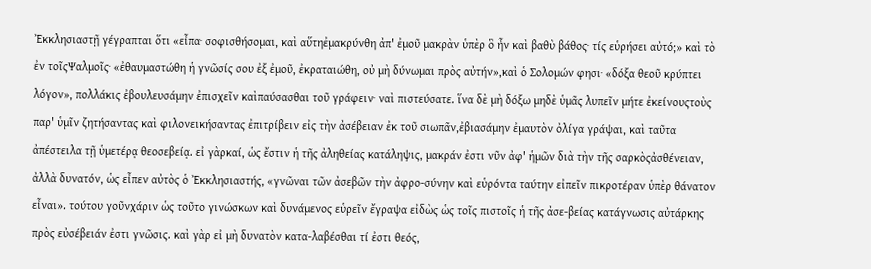Ἐκκλησιαστῇ γέγραπται ὅτι «εἶπα· σοφισθήσομαι, καὶ αὕτηἐμακρύνθη ἀπ' ἐμοῦ μακρὰν ὑπὲρ ὃ ἦν καὶ βαθὺ βάθος· τίς εὑρήσει αὐτό;» καὶ τὸ ἐν τοῖςΨαλμοῖς· «ἐθαυμαστώθη ἡ γνῶσίς σου ἐξ ἐμοῦ, ἐκραταιώθη, οὐ μὴ δύνωμαι πρὸς αὐτήν»,καὶ ὁ Σολομών φησι· «δόξα θεοῦ κρύπτει λόγον», πολλάκις ἐβουλευσάμην ἐπισχεῖν καὶπαύσασθαι τοῦ γράφειν· ναὶ πιστεύσατε. ἵνα δὲ μὴ δόξω μηδὲ ὑμᾶς λυπεῖν μήτε ἐκείνουςτοὺς παρ' ὑμῖν ζητήσαντας καὶ φιλονεικήσαντας ἐπιτρίβειν εἰς τὴν ἀσέβειαν ἐκ τοῦ σιωπᾶν,ἐβιασάμην ἐμαυτὸν ὀλίγα γράψαι, καὶ ταῦτα ἀπέστειλα τῇ ὑμετέρᾳ θεοσεβείᾳ. εἰ γὰρκαί, ὡς ἔστιν ἡ τῆς ἀληθείας κατάληψις, μακράν ἐστι νῦν ἀφ' ἡμῶν διὰ τὴν τῆς σαρκὸςἀσθένειαν, ἀλλὰ δυνατόν, ὡς εἶπεν αὐτὸς ὁ Ἐκκλησιαστής, «γνῶναι τῶν ἀσεβῶν τὴν ἀφρο-σύνην καὶ εὑρόντα ταύτην εἰπεῖν πικροτέραν ὑπὲρ θάνατον εἶναι». τούτου γοῦνχάριν ὡς τοῦτο γινώσκων καὶ δυνάμενος εὑρεῖν ἔγραψα εἰδὼς ὡς τοῖς πιστοῖς ἡ τῆς ἀσε-βείας κατάγνωσις αὐτάρκης πρὸς εὐσέβειάν ἐστι γνῶσις. καὶ γὰρ εἰ μὴ δυνατὸν κατα-λαβέσθαι τί ἐστι θεός,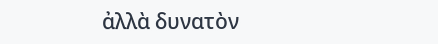ἀλλὰ δυνατὸν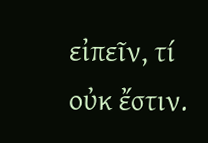εἰπεῖν, τί οὐκ ἔστιν.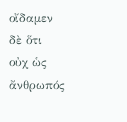οἴδαμεν δὲ ὅτι οὐχ ὡς ἄνθρωπός